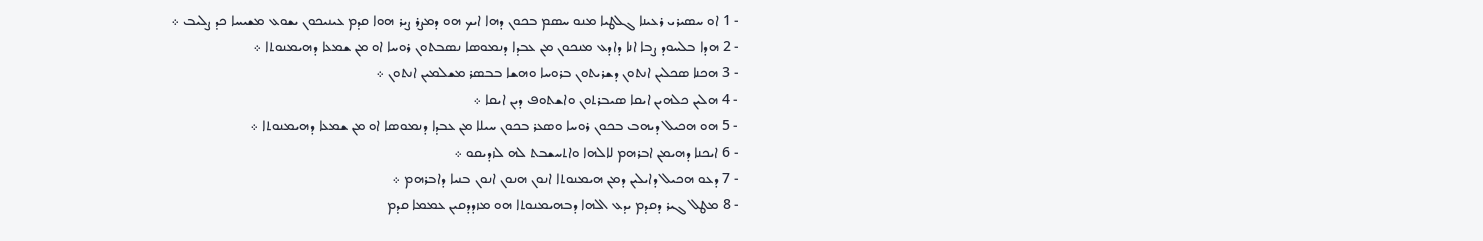- 1 ܐܘ ܚܤܝܪܝ ܪܥܝܢܐ ܓܠܛܝܐ ܡܢܘ ܚܤܡ ܒܟܘܢ ܕܗܐ ܐܝܟ ܗܘ ܕܡܨܪ ܨܝܪ ܗܘܐ ܩܕܡ ܥܝܢܝܟܘܢ ܝܫܘܥ ܡܫܝܚܐ ܟܕ ܨܠܝܒ ܀
- 2 ܗܕܐ ܒܠܚܘܕ ܨܒܐ ܐܢܐ ܕܐܕܥ ܡܢܟܘܢ ܡܢ ܥܒܕܐ ܕܢܡܘܤܐ ܢܤܒܬܘܢ ܪܘܚܐ ܐܘ ܡܢ ܫܡܥܐ ܕܗܝܡܢܘܬܐ ܀
- 3 ܗܟܢܐ ܤܟܠܝܢ ܐܢܬܘܢ ܕܫܪܝܬܘܢ ܒܪܘܚܐ ܘܗܫܐ ܒܒܤܪ ܡܫܠܡܝܢ ܐܢܬܘܢ ܀
- 4 ܗܠܝܢ ܟܠܗܝܢ ܐܝܩܐ ܤܝܒܪܬܘܢ ܘܐܫܬܘܦ ܕܝܢ ܐܝܩܐ ܀
- 5 ܗܘ ܗܟܝܠ ܕܝܗܒ ܒܟܘܢ ܪܘܚܐ ܘܤܥܪ ܒܟܘܢ ܚܝܠܐ ܡܢ ܥܒܕܐ ܕܢܡܘܤܐ ܐܘ ܡܢ ܫܡܥܐ ܕܗܝܡܢܘܬܐ ܀
- 6 ܐܝܟܢܐ ܕܗܝܡܢ ܐܒܪܗܡ ܠܐܠܗܐ ܘܐܬܚܫܒܬ ܠܗ ܠܙܕܝܩܘ ܀
- 7 ܕܥܘ ܗܟܝܠ ܕܐܝܠܝܢ ܕܡܢ ܗܝܡܢܘܬܐ ܐܢܘܢ ܗܢܘܢ ܐܢܘܢ ܒܢܝܐ ܕܐܒܪܗܡ ܀
- 8 ܡܛܠ ܓܝܪ ܕܩܕܡ ܝܕܥ ܐܠܗܐ ܕܒܗܝܡܢܘܬܐ ܗܘ ܡܙܕܕܩܝܢ ܥܡܡܐ ܩܕܡ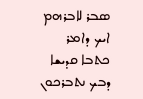ܤܒܪ ܠܐܒܪܗܡ ܐܝܟ ܕܐܡܪ ܟܬܒܐ ܩܕܝܫܐ ܕܒܟ ܢܬܒܪܟܘܢ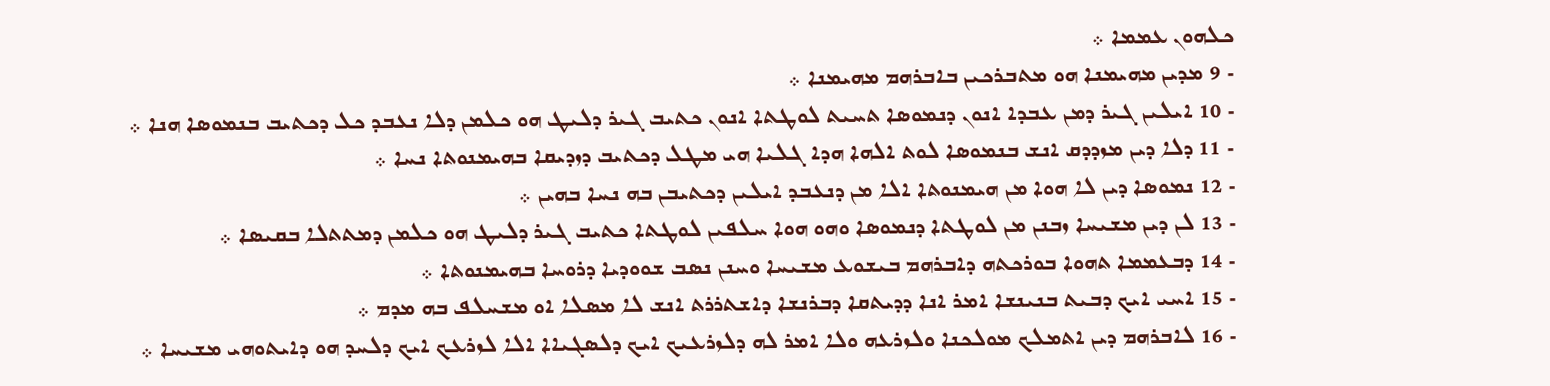ܟܠܗܘܢ ܥܡܡܐ ܀
- 9 ܡܕܝܢ ܡܗܝܡܢܐ ܗܘ ܡܬܒܪܟܝܢ ܒܐܒܪܗܡ ܡܗܝܡܢܐ ܀
- 10 ܐܝܠܝܢ ܓܝܪ ܕܡܢ ܥܒܕܐ ܐܢܘܢ ܕܢܡܘܤܐ ܬܚܝܬ ܠܘܛܬܐ ܐܢܘܢ ܟܬܝܒ ܓܝܪ ܕܠܝܛ ܗܘ ܟܠܡܢ ܕܠܐ ܢܥܒܕ ܟܠ ܕܟܬܝܒ ܒܢܡܘܤܐ ܗܢܐ ܀
- 11 ܕܠܐ ܕܝܢ ܡܙܕܕܩ ܐܢܫ ܒܢܡܘܤܐ ܠܘܬ ܐܠܗܐ ܗܕܐ ܓܠܝܐ ܗܝ ܡܛܠ ܕܟܬܝܒ ܕܙܕܝܩܐ ܒܗܝܡܢܘܬܐ ܢܚܐ ܀
- 12 ܢܡܘܤܐ ܕܝܢ ܠܐ ܗܘܐ ܡܢ ܗܝܡܢܘܬܐ ܐܠܐ ܡܢ ܕܢܥܒܕ ܐܝܠܝܢ ܕܟܬܝܒܢ ܒܗ ܢܚܐ ܒܗܝܢ ܀
- 13 ܠܢ ܕܝܢ ܡܫܝܚܐ ܙܒܢܢ ܡܢ ܠܘܛܬܐ ܕܢܡܘܤܐ ܘܗܘ ܗܘܐ ܚܠܦܝܢ ܠܘܛܬܐ ܟܬܝܒ ܓܝܪ ܕܠܝܛ ܗܘ ܟܠܡܢ ܕܡܬܬܠܐ ܒܩܝܤܐ ܀
- 14 ܕܒܥܡܡܐ ܬܗܘܐ ܒܘܪܟܬܗ ܕܐܒܪܗܡ ܒܝܫܘܥ ܡܫܝܚܐ ܘܚܢܢ ܢܤܒ ܫܘܘܕܝܐ ܕܪܘܚܐ ܒܗܝܡܢܘܬܐ ܀
- 15 ܐܚܝ ܐܝܟ ܕܒܝܬ ܒܢܝܢܫܐ ܐܡܪ ܐܢܐ ܕܕܝܬܩܐ ܕܒܪܢܫܐ ܕܐܫܬܪܪܬ ܐܢܫ ܠܐ ܡܤܠܐ ܐܘ ܡܫܚܠܦ ܒܗ ܡܕܡ ܀
- 16 ܠܐܒܪܗܡ ܕܝܢ ܐܬܡܠܟ ܡܘܠܟܢܐ ܘܠܙܪܥܗ ܘܠܐ ܐܡܪ ܠܗ ܕܠܙܪܥܝܟ ܐܝܟ ܕܠܤܓܝܐܐ ܐܠܐ ܠܙܪܥܟ ܐܝܟ ܕܠܚܕ ܗܘ ܕܐܝܬܘܗܝ ܡܫܝܚܐ ܀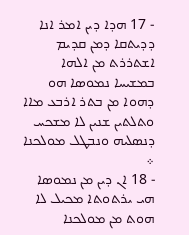- 17 ܗܕܐ ܕܝܢ ܐܡܪ ܐܢܐ ܕܕܝܬܩܐ ܕܡܢ ܩܕܝܡ ܐܫܬܪܪܬ ܡܢ ܐܠܗܐ ܒܡܫܝܚܐ ܢܡܘܤܐ ܗܘ ܕܗܘܐ ܡܢ ܒܬܪ ܐܪܒܥ ܡܐܐ ܘܬܠܬܝܢ ܫܢܝܢ ܠܐ ܡܫܟܚ ܕܢܤܠܝܗ ܘܢܒܛܠ ܡܘܠܟܢܐ ܀
- 18 ܐܢ ܕܝܢ ܡܢ ܢܡܘܤܐ ܗܝ ܝܪܬܘܬܐ ܡܟܝܠ ܠܐ ܗܘܬ ܡܢ ܡܘܠܟܢܐ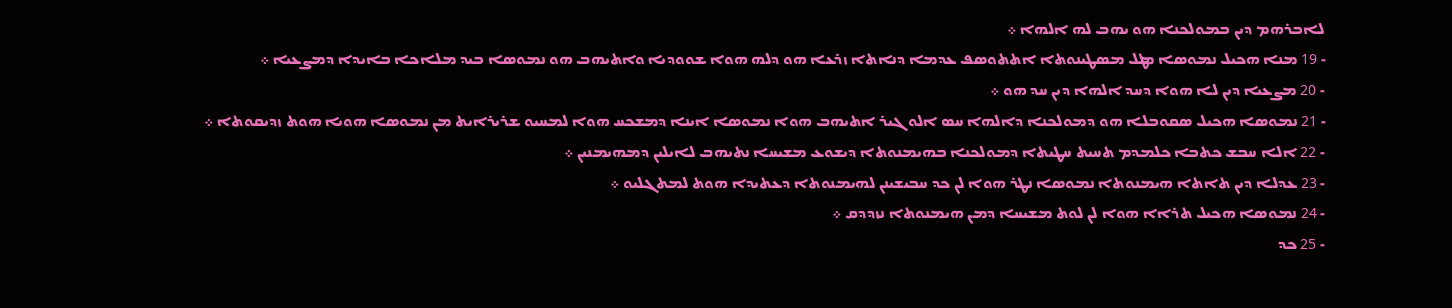ܠܐܒܪܗܡ ܕܝܢ ܒܡܘܠܟܢܐ ܗܘ ܝܗܒ ܠܗ ܐܠܗܐ ܀
- 19 ܡܢܐ ܗܟܝܠ ܢܡܘܤܐ ܡܛܠ ܡܤܛܝܢܘܬܐ ܐܬܬܘܤܦ ܥܕܡܐ ܕܢܐܬܐ ܙܪܥܐ ܗܘ ܕܠܗ ܗܘܐ ܫܘܘܕܝܐ ܘܐܬܝܗܒ ܗܘ ܢܡܘܤܐ ܒܝܕ ܡܠܐܟܐ ܒܐܝܕܐ ܕܡܨܥܝܐ ܀
- 20 ܡܨܥܝܐ ܕܝܢ ܠܐ ܗܘܐ ܕܚܕ ܐܠܗܐ ܕܝܢ ܚܕ ܗܘ ܀
- 21 ܢܡܘܤܐ ܗܟܝܠ ܤܩܘܒܠܐ ܗܘ ܕܡܘܠܟܢܐ ܕܐܠܗܐ ܚܤ ܐܠܘ ܓܝܪ ܐܬܝܗܒ ܗܘܐ ܢܡܘܤܐ ܐܝܢܐ ܕܡܫܟܚ ܗܘܐ ܠܡܚܝܘ ܫܪܝܪܐܝܬ ܡܢ ܢܡܘܤܐ ܗܘܝܐ ܗܘܬ ܙܕܝܩܘܬܐ ܀
- 22 ܐܠܐ ܚܒܫ ܟܬܒܐ ܟܠܡܕܡ ܬܚܝܬ ܚܛܝܬܐ ܕܡܘܠܟܢܐ ܒܗܝܡܢܘܬܐ ܕܝܫܘܥ ܡܫܝܚܐ ܢܬܝܗܒ ܠܐܝܠܝܢ ܕܡܗܝܡܢܝܢ ܀
- 23 ܥܕܠܐ ܕܝܢ ܬܐܬܐ ܗܝܡܢܘܬܐ ܢܡܘܤܐ ܢܛܪ ܗܘܐ ܠܢ ܟܕ ܚܒܝܫܝܢܢ ܠܗܝܡܢܘܬܐ ܕܥܬܝܕܐ ܗܘܬ ܠܡܬܓܠܝܘ ܀
- 24 ܢܡܘܤܐ ܗܟܝܠ ܬܪܐܐ ܗܘܐ ܠܢ ܠܘܬ ܡܫܝܚܐ ܕܡܢ ܗܝܡܢܘܬܐ ܢܙܕܕܩ ܀
- 25 ܟܕ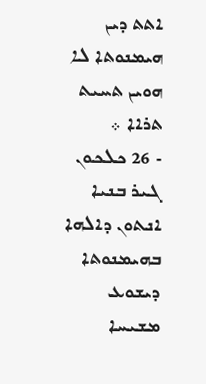ܐܬܬ ܕܝܢ ܗܝܡܢܘܬܐ ܠܐ ܗܘܝܢ ܬܚܝܬ ܬܪܐܐ ܀
- 26 ܟܠܟܘܢ ܓܝܪ ܒܢܝܐ ܐܢܬܘܢ ܕܐܠܗܐ ܒܗܝܡܢܘܬܐ ܕܝܫܘܥ ܡܫܝܚܐ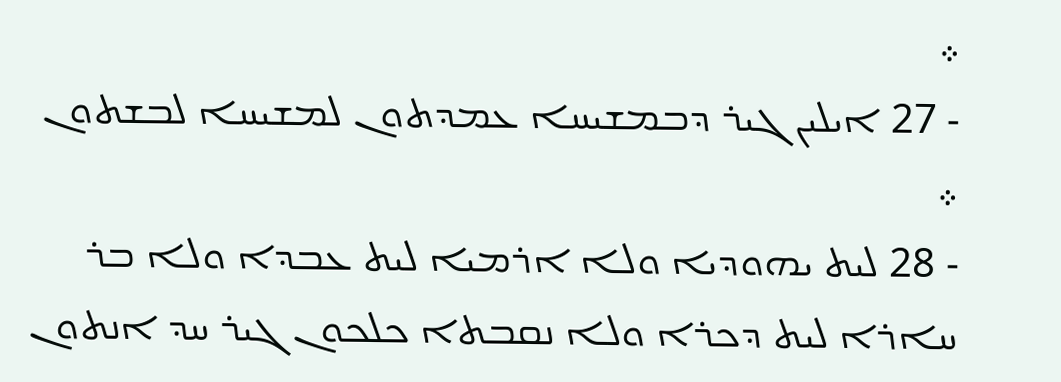܀
- 27 ܐܝܠܝܢ ܓܝܪ ܕܒܡܫܝܚܐ ܥܡܕܬܘܢ ܠܡܫܝܚܐ ܠܒܫܬܘܢ ܀
- 28 ܠܝܬ ܝܗܘܕܝܐ ܘܠܐ ܐܪܡܝܐ ܠܝܬ ܥܒܕܐ ܘܠܐ ܒܪ ܚܐܪܐ ܠܝܬ ܕܟܪܐ ܘܠܐ ܢܩܒܬܐ ܟܠܟܘܢ ܓܝܪ ܚܕ ܐܢܬܘܢ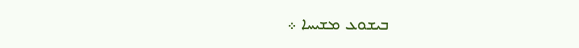ܒܝܫܘܥ ܡܫܝܚܐ ܀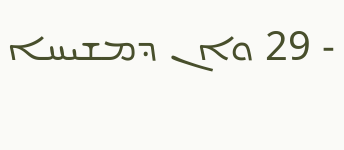- 29 ܘܐܢ ܕܡܫܝܚܐ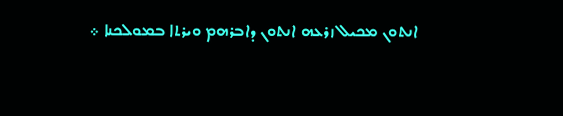ܐܢܬܘܢ ܡܟܝܠ ܙܪܥܗ ܐܢܬܘܢ ܕܐܒܪܗܡ ܘܝܪܬܐ ܒܡܘܠܟܢܐ ܀